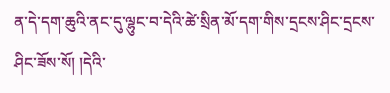ན་དེ་དག་ཆུའི་ནང་དུ་ལྷུང་བ་དེའི་ཚེ་སྲིན་མོ་དག་གིས་དྲངས་ཤིང་དྲངས་ཤིང་ཟོས་སོ། །དེའི་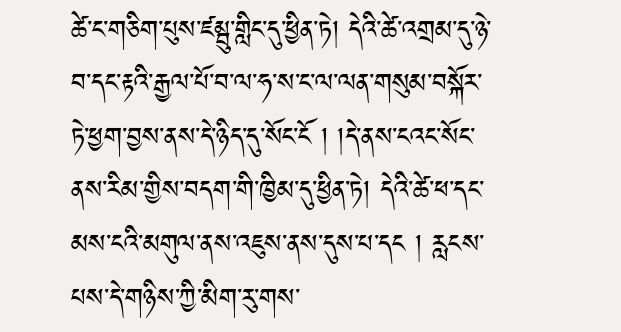ཚེ་ང་གཅིག་པུས་ཛམྦུ་གླིང་དུ་ཕྱིན་ཏེ། དེའི་ཚེ་འགྲམ་དུ་ཉེ་བ་དང་རྟའི་རྒྱལ་པོ་བ་ལ་ཧ་ས་ང་ལ་ལན་གསུམ་བསྐོར་ཏེ་ཕྱག་བྱས་ནས་དེ་ཉིད་དུ་སོང་ངོ ། །དེ་ནས་ངའང་སོང་ནས་རིམ་གྱིས་བདག་གི་ཁྱིམ་དུ་ཕྱིན་ཏེ། དེའི་ཚེ་ཕ་དང་མས་ངའི་མགུལ་ནས་འཇུས་ནས་དུས་པ་དང ། རླངས་པས་དེ་གཉིས་ཀྱི་མིག་རུ་གས་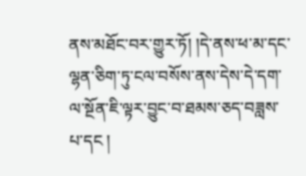ནས་མཐོང་བར་གྱུར་ཏོ། །དེ་ནས་ཕ་མ་དང་ལྷན་ཅིག་ཏུ་ངལ་བསོས་ནས་དེས་དེ་དག་ལ་སྔོན་ཇི་ལྟར་བྱུང་བ་ཐམས་ཅད་བཟླས་པ་དང །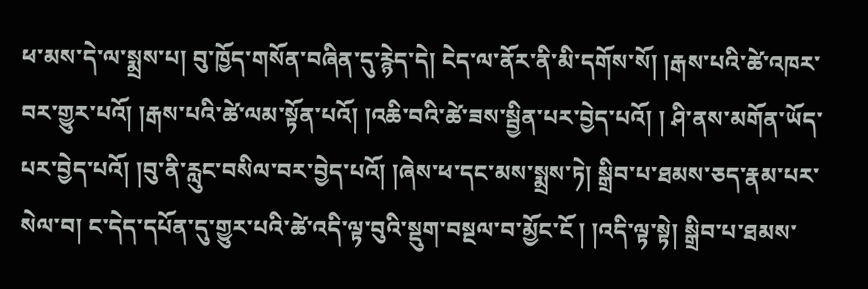ཕ་མས་དེ་ལ་སྨྲས་པ། བུ་ཁྱོད་གསོན་བཞིན་དུ་རྙེད་དེ། ངེད་ལ་ནོར་ནི་མི་དགོས་སོ། །རྒས་པའི་ཚེ་འཁར་བར་གྱུར་པའོ། །རྒས་པའི་ཚེ་ལམ་སྟོན་པའོ། །འཆི་བའི་ཚེ་ཟས་སྦྱིན་པར་བྱེད་པའོ། ། ཤི་ནས་མགོན་ཡོད་པར་བྱེད་པའོ། །བུ་ནི་རླུང་བསིལ་བར་བྱེད་པའོ། །ཞེས་ཕ་དང་མས་སྨྲས་ཏེ། སྒྲིབ་པ་ཐམས་ཅད་རྣམ་པར་སེལ་བ། ང་དེད་དཔོན་དུ་གྱུར་པའི་ཚེ་འདི་ལྟ་བུའི་སྡུག་བསྔལ་བ་མྱོང་ངོ ། །འདི་ལྟ་སྟེ། སྒྲིབ་པ་ཐམས་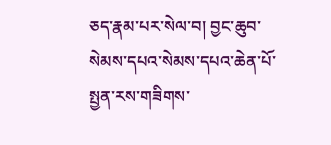ཅད་རྣམ་པར་སེལ་བ། བྱང་ཆུབ་སེམས་དཔའ་སེམས་དཔའ་ཆེན་པོ་སྤྱན་རས་གཟིགས་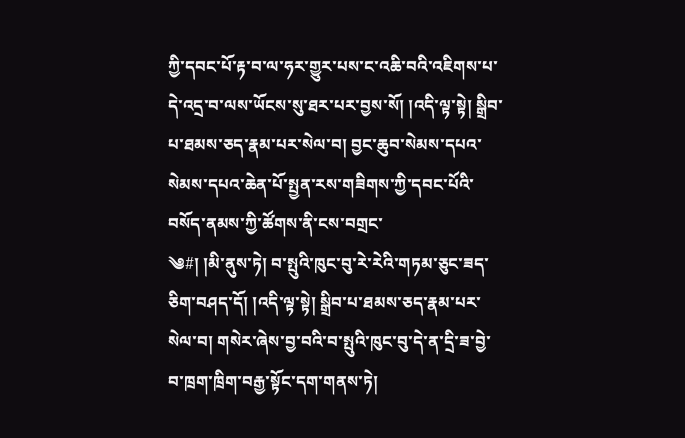ཀྱི་དབང་པོ་རྟ་བ་ལ་ཧར་གྱུར་པས་ང་འཆི་བའི་འཇིགས་པ་དེ་འདྲ་བ་ལས་ཡོངས་སུ་ཐར་པར་བྱས་སོ། །འདི་ལྟ་སྟེ། སྒྲིབ་པ་ཐམས་ཅད་རྣམ་པར་སེལ་བ། བྱང་ཆུབ་སེམས་དཔའ་སེམས་དཔའ་ཆེན་པོ་སྤྱན་རས་གཟིགས་ཀྱི་དབང་པོའི་བསོད་ནམས་ཀྱི་ཚོགས་ནི་ངས་བགྲང་
༄#། །མི་ནུས་ཏེ། བ་སྤུའི་ཁུང་བུ་རེ་རེའི་གཏམ་ཅུང་ཟད་ཅིག་བཤད་དོ། །འདི་ལྟ་སྟེ། སྒྲིབ་པ་ཐམས་ཅད་རྣམ་པར་སེལ་བ། གསེར་ཞེས་བྱ་བའི་བ་སྤུའི་ཁུང་བུ་དེ་ན་དྲི་ཟ་བྱེ་བ་ཁྲག་ཁྲིག་བརྒྱ་སྟོང་དག་གནས་ཏེ།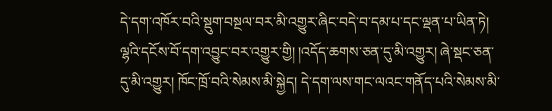དེ་དག་འཁོར་བའི་སྡུག་བསྔལ་བར་མི་འགྱུར་ཞིང་བདེ་བ་དམ་པ་དང་ལྡན་པ་ཡིན་ཏེ། ལྷའི་དངོས་བོ་དག་འབྱུང་བར་འགྱུར་གྱི། །འདོད་ཆགས་ཅན་དུ་མི་འགྱུར། ཞེ་སྡང་ཅན་དུ་མི་འགྱུར། ཁོང་ཁྲོ་བའི་སེམས་མི་སྐྱེད། དེ་དག་ལས་གང་ལའང་གནོད་པའི་སེམས་མི་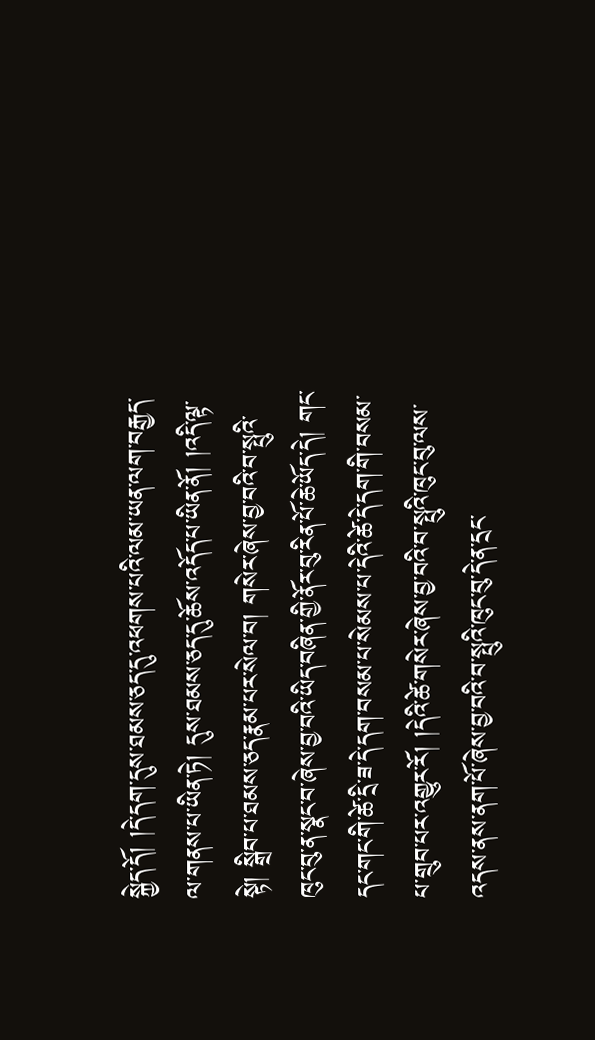སྐྱེད་དོ། །དེ་དག་དུས་ཐམས་ཅད་དུ་འཕགས་པའི་ལམ་ཡན་ལག་བརྒྱད་ལ་གནས་པ་ཡིན་ཏེ། དུས་ཐམས་ཅད་དུ་ཆོས་འདོད་པ་ཡིན་ནོ། །འདི་ལྟ་སྟེ། སྒྲིབ་པ་ཐམས་ཅད་རྣམ་པར་སེལ་བ། གསེར་ཞེས་བྱ་བའི་བ་སྤུའི་ཁུང་བུ་ན་སྣང་བ་ཞེས་བྱ་བའི་ཡིད་བཞིན་གྱི་ནོར་བུ་རིན་པོ་ཆེ་ཡོད་དེ། གང་དང་གང་གི་ཚེ་དྲི་ཟ་དེ་དག་བསམ་པ་སེམས་པ་དེའི་ཚེ་དེ་དག་གི་བསམ་པ་གྲུབ་པར་འགྱུར་རོ། །དེའི་ཚེ་གསེར་ཞེས་བྱ་བའི་བ་སྤུའི་ཁུང་བུ་ལས་འདས་ནས་ནག་པོ་ཞེས་བྱ་བའི་བ་སྤུའི་ཁུང་བུ་དེ་ན་དྲང་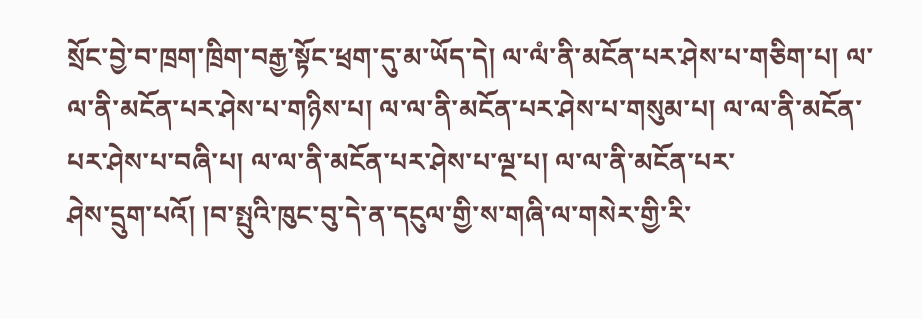སྲོང་བྱེ་བ་ཁྲག་ཁྲིག་བརྒྱ་སྟོང་ཕྲག་དུ་མ་ཡོད་དེ། ལ་ལཾ་ནི་མངོན་པར་ཤེས་པ་གཅིག་པ། ལ་ལ་ནི་མངོན་པར་ཤེས་པ་གཉིས་པ། ལ་ལ་ནི་མངོན་པར་ཤེས་པ་གསུམ་པ། ལ་ལ་ནི་མངོན་པར་ཤེས་པ་བཞི་པ། ལ་ལ་ནི་མངོན་པར་ཤེས་པ་ལྔ་པ། ལ་ལ་ནི་མངོན་པར་
ཤེས་དྲུག་པའོ། །བ་སྤུའི་ཁུང་བུ་དེ་ན་དངུལ་གྱི་ས་གཞི་ལ་གསེར་གྱི་རི་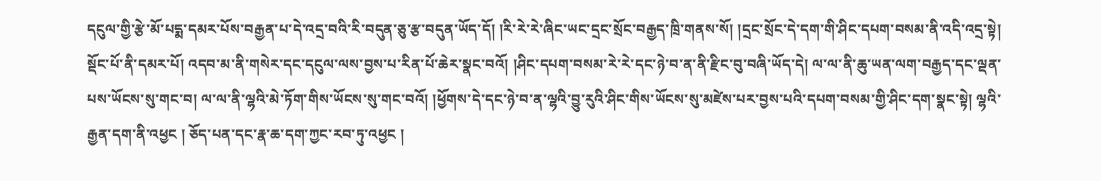དངུལ་གྱི་རྩེ་མོ་པདྨ་དམར་པོས་བརྒྱན་པ་དེ་འདྲ་བའི་རི་བདུན་ཅུ་རྩ་བདུན་ཡོད་དོ། །རི་རེ་རེ་ཞིང་ཡང་དྲང་སྲོང་བརྒྱད་ཁྲི་གནས་སོ། །དྲང་སྲོང་དེ་དག་གི་ཤིང་དཔག་བསམ་ནི་འདི་འདྲ་སྟེ། སྡོང་པོ་ནི་དམར་པོ། འདབ་མ་ནི་གསེར་དང་དངུལ་ལས་བྱས་པ་རིན་པོ་ཆེར་སྣང་བའོ། །ཤིང་དཔག་བསམ་རེ་རེ་དང་ཉེ་བ་ན་ནི་རྫིང་བུ་བཞི་ཡོད་དེ། ལ་ལ་ནི་ཆུ་ཡན་ལག་བརྒྱད་དང་ལྡན་པས་ཡོངས་སུ་གང་བ། ལ་ལ་ནི་ལྷའི་མེ་ཏོག་གིས་ཡོངས་སུ་གང་བའོ། །ཕྱོགས་དེ་དང་ཉེ་བ་ན་ལྷའི་བྱུ་རུའི་ཤིང་གིས་ཡོངས་སུ་མཛེས་པར་བྱས་པའི་དཔག་བསམ་གྱི་ཤིང་དག་སྣང་སྟེ། ལྷའི་རྒྱན་དག་ནི་འཕྱང ། ཅོད་པན་དང་རྣ་ཆ་དག་ཀྱང་རབ་ཏུ་འཕྱང །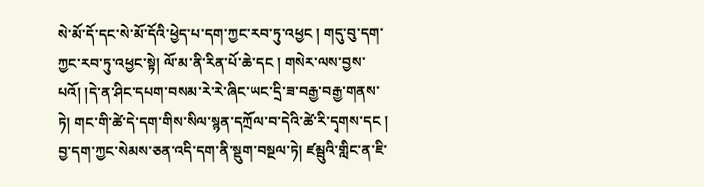སེ་མོ་དོ་དང་སེ་མོ་དོའི་ཕྱེད་པ་དག་ཀྱང་རབ་ཏུ་འཕྱང ། གདུ་བུ་དག་ཀྱང་རབ་ཏུ་འཕྱང་སྟེ། ལོ་མ་ནི་རིན་པོ་ཆེ་དང ། གསེར་ལས་བྱས་པའོ། །དེ་ན་ཤིང་དཔག་བསམ་རེ་རེ་ཞིང་ཡང་དྲི་ཟ་བརྒྱ་བརྒྱ་གནས་ཏེ། གང་གི་ཚེ་དེ་དག་གིས་སིལ་སྙན་དཀྲོལ་བ་དེའི་ཚེ་རི་དྭགས་དང ། བྱ་དག་ཀྱང་སེམས་ཅན་འདི་དག་ནི་སྡུག་བསྔལ་ཏེ། ཛམྦུའི་གླིང་ན་ཇི་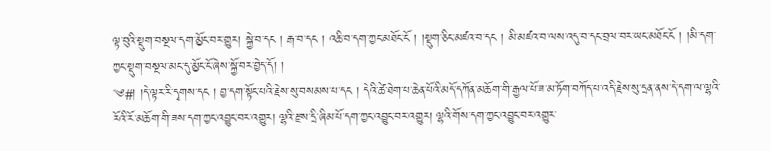ལྟ་བུའི་སྡུག་བསྔལ་དག་མྱོང་བར་གྱུར། སྐྱེ་བ་དང ། རྒ་བ་དང ། འཆི་བ་དག་ཀྱང་མཐོང་ངོ ། །སྡུག་ཅིང་མཛའ་བ་དང ། མི་མཛའ་བ་ལས་འདུ་བ་དང་བྲལ་བར་ཡང་མཐོང་ངོ ། །མི་དག་ཀྱང་སྡུག་བསྔལ་མང་དུ་མྱོང་ངོ་ཞེས་སྐྱོ་བར་བྱེད་དོ། །
༄#། །དེ་ལྟར་རི་དྭགས་དང ། བྱ་དག་སྟོང་པའི་རྗེས་སུ་བསམས་པ་དང ། དེའི་ཚེ་ཐེག་པ་ཆེན་པོའི་མདོ་དཀོན་མཆོག་གི་རྒྱལ་པོ་ཟ་མ་ཏོག་བཀོད་པ་འདི་རྗེས་སུ་དྲན་ནས་དེ་དག་ལ་ལྷའི་རོའི་རོ་མཆོག་གི་ཟས་དག་ཀྱང་འབྱུང་བར་འགྱུར། ལྷའི་རྫས་དྲི་ཞིམ་པོ་དག་ཀྱང་འབྱུང་བར་འགྱུར། ལྷའི་གོས་དག་ཀྱང་འབྱུང་བར་འགྱུར་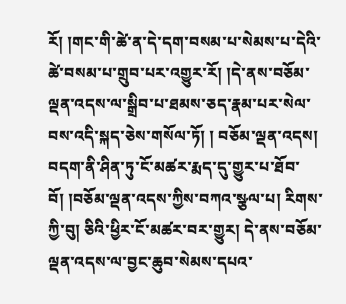རོ། །གང་གི་ཚེ་ན་དེ་དག་བསམ་པ་སེམས་པ་དེའི་ཚེ་བསམ་པ་གྲུབ་པར་འགྱུར་རོ། །དེ་ནས་བཅོམ་ལྡན་འདས་ལ་སྒྲིབ་པ་ཐམས་ཅད་རྣམ་པར་སེལ་བས་འདི་སྐད་ཅེས་གསོལ་ཏོ། ། བཅོམ་ལྡན་འདས། བདག་ནི་ཤིན་ཏུ་ངོ་མཚར་རྨད་དུ་གྱུར་པ་ཐོབ་བོ། །བཅོམ་ལྡན་འདས་ཀྱིས་བཀའ་སྩལ་པ། རིགས་ཀྱི་བུ། ཅིའི་ཕྱིར་ངོ་མཚར་བར་གྱུར། དེ་ནས་བཅོམ་ལྡན་འདས་ལ་བྱང་ཆུབ་སེམས་དཔའ་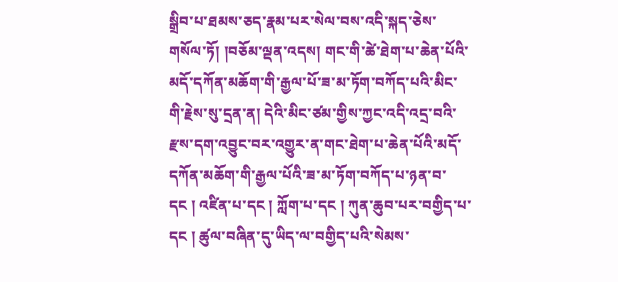སྒྲིབ་པ་ཐམས་ཅད་རྣམ་པར་སེལ་བས་འདི་སྐད་ཅེས་གསོལ་ཏོ། །བཅོམ་ལྡན་འདས། གང་གི་ཚེ་ཐེག་པ་ཆེན་པོའི་མདོ་དཀོན་མཆོག་གི་རྒྱལ་པོ་ཟ་མ་ཏོག་བཀོད་པའི་མིང་གི་རྗེས་སུ་དྲན་ན། དེའི་མིང་ཙམ་གྱིས་ཀྱང་འདི་འདྲ་བའི་རྫས་དག་འབྱུང་བར་འགྱུར་ན་གང་ཐེག་པ་ཆེན་པོའི་མདོ་དཀོན་མཆོག་གི་རྒྱལ་པོའི་ཟ་མ་ཏོག་བཀོད་པ་ཉན་བ་དང ། འཛིན་པ་དང ། ཀློག་པ་དང ། ཀུན་ཆུབ་པར་བགྱིད་པ་དང ། ཚུལ་བཞིན་དུ་ཡིད་ལ་བགྱིད་པའི་སེམས་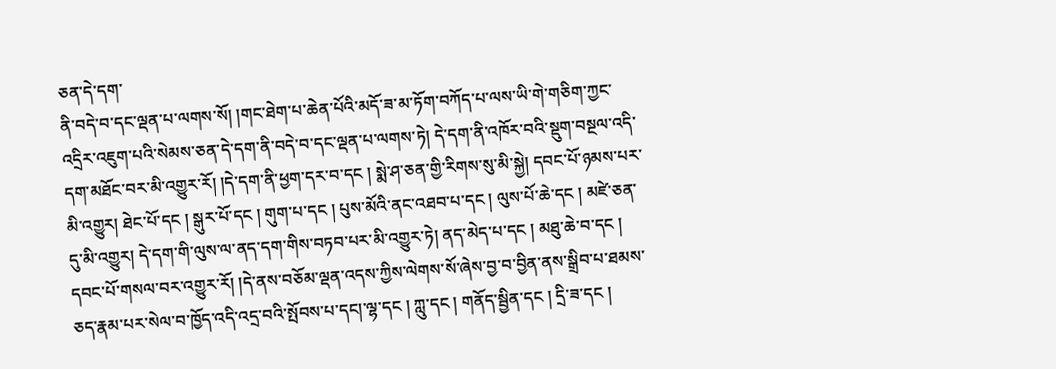ཅན་དེ་དག་
ནི་བདེ་བ་དང་ལྡན་པ་ལགས་སོ། །གང་ཐེག་པ་ཆེན་པོའི་མདོ་ཟ་མ་ཏོག་བཀོད་པ་ལས་ཡི་གེ་གཅིག་ཀྱང་འདྲིར་འཇུག་པའི་སེམས་ཅན་དེ་དག་ནི་བདེ་བ་དང་ལྡན་པ་ལགས་ཏེ། དེ་དག་ནི་འཁོར་བའི་སྡུག་བསྔལ་འདི་དག་མཐོང་བར་མི་འགྱུར་རོ། །དེ་དག་ནི་ཕྱག་དར་བ་དང ། སྨེ་ཤ་ཅན་གྱི་རིགས་སུ་མི་སྐྱེ། དབང་པོ་ཉམས་པར་མི་འགྱུར། ཐེང་པོ་དང ། སྒུར་པོ་དང ། གུག་པ་དང ། པུས་མོའི་ནང་འཐབ་པ་དང ། ལུས་པོ་ཆེ་དང ། མཛེ་ཅན་དུ་མི་འགྱུར། དེ་དག་གི་ལུས་ལ་ནད་དག་གིས་བཏབ་པར་མི་འགྱུར་ཏེ། ནད་མེད་པ་དང ། མཐུ་ཆེ་བ་དང ། དབང་པོ་གསལ་བར་འགྱུར་རོ། །དེ་ནས་བཅོམ་ལྡན་འདས་ཀྱིས་ལེགས་སོ་ཞེས་བྱ་བ་བྱིན་ནས་སྒྲིབ་པ་ཐམས་ཅད་རྣམ་པར་སེལ་བ་ཁྱོད་འདི་འདྲ་བའི་སྤོབས་པ་དང།་ལྷ་དང ། ཀླུ་དང ། གནོད་སྦྱིན་དང ། དྲི་ཟ་དང །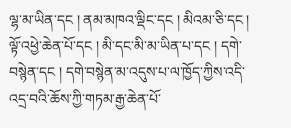ལྷ་མ་ཡིན་དང ། ནམ་མཁའ་ལྡིང་དང ། མིའམ་ཅི་དང ། ལྟོ་འཕྱེ་ཆེན་པོ་དང ། མི་དང་མི་མ་ཡིན་པ་དང ། དགེ་བསྙེན་དང ། དགེ་བསྙེན་མ་འདུས་པ་ལ་ཁྱོད་ཀྱིས་འདི་འདྲ་བའི་ཆོས་ཀྱི་གཏམ་རྒྱ་ཆེན་པོ་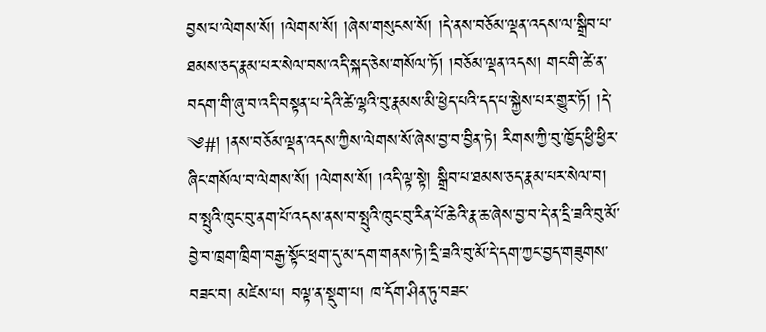བྱས་པ་ལེགས་སོ། །ལེགས་སོ། །ཞེས་གསུངས་སོ། །དེ་ནས་བཅོམ་ལྡན་འདས་ལ་སྒྲིབ་པ་ཐམས་ཅད་རྣམ་པར་སེལ་བས་འདི་སྐད་ཅེས་གསོལ་ཏོ། །བཅོམ་ལྡན་འདས། གང་གི་ཚེ་ན་བདག་གི་ཞུ་བ་འདི་བསྟན་པ་དེའི་ཚེ་ལྷའི་བུ་རྣམས་མི་ཕྱེད་པའི་དད་པ་སྐྱེས་པར་གྱུར་ཏོ། །དེ་
༄#། །ནས་བཅོམ་ལྡན་འདས་ཀྱིས་ལེགས་སོ་ཞེས་བྱ་བ་བྱིན་ཏེ། རིགས་ཀྱི་བུ་ཁྱོད་ཕྱི་ཕྱིར་ཞིང་གསོལ་བ་ལེགས་སོ། །ལེགས་སོ། །འདི་ལྟ་སྟེ། སྒྲིབ་པ་ཐམས་ཅད་རྣམ་པར་སེལ་བ། བ་སྤུའི་ཁུང་བུ་ནག་པོ་འདས་ནས་བ་སྤུའི་ཁུང་བུ་རིན་པོ་ཆེའི་རྣ་ཆ་ཞེས་བྱ་བ་དེ་ན་དྲི་ཟའི་བུ་མོ་བྱེ་བ་ཁྲག་ཁྲིག་བརྒྱ་སྟོང་ཕྲག་དུ་མ་དག་གནས་ཏེ།་དྲི་ཟའི་བུ་མོ་དེ་དག་ཀྱང་བྱད་གཟུགས་བཟང་བ། མཛེས་པ། བལྟ་ན་སྡུག་པ། ཁ་དོག་ཤིན་ཏུ་བཟང་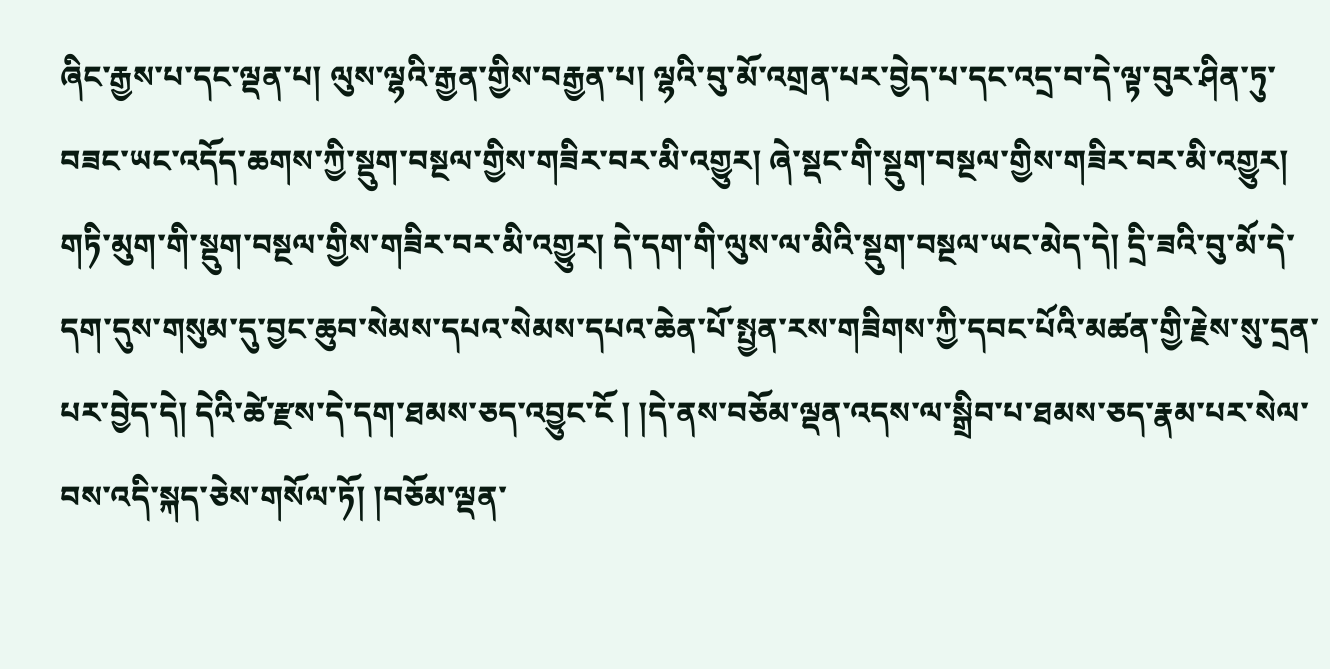ཞིང་རྒྱས་པ་དང་ལྡན་པ། ལུས་ལྷའི་རྒྱན་གྱིས་བརྒྱན་པ། ལྷའི་བུ་མོ་འགྲན་པར་བྱེད་པ་དང་འདྲ་བ་དེ་ལྟ་བུར་ཤིན་ཏུ་བཟང་ཡང་འདོད་ཆགས་ཀྱི་སྡུག་བསྔལ་གྱིས་གཟིར་བར་མི་འགྱུར། ཞེ་སྡང་གི་སྡུག་བསྔལ་གྱིས་གཟིར་བར་མི་འགྱུར། གཏི་མུག་གི་སྡུག་བསྔལ་གྱིས་གཟིར་བར་མི་འགྱུར། དེ་དག་གི་ལུས་ལ་མིའི་སྡུག་བསྔལ་ཡང་མེད་དེ། དྲི་ཟའི་བུ་མོ་དེ་དག་དུས་གསུམ་དུ་བྱང་ཆུབ་སེམས་དཔའ་སེམས་དཔའ་ཆེན་པོ་སྤྱན་རས་གཟིགས་ཀྱི་དབང་པོའི་མཚན་གྱི་རྗེས་སུ་དྲན་པར་བྱེད་དེ། དེའི་ཚེ་རྫས་དེ་དག་ཐམས་ཅད་འབྱུང་ངོ ། །དེ་ནས་བཅོམ་ལྡན་འདས་ལ་སྒྲིབ་པ་ཐམས་ཅད་རྣམ་པར་སེལ་བས་འདི་སྐད་ཅེས་གསོལ་ཏོ། །བཅོམ་ལྡན་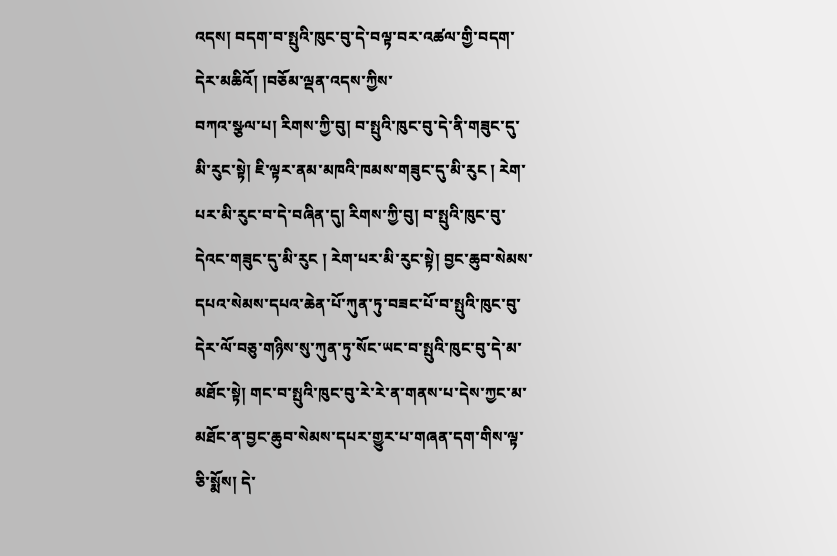འདས། བདག་བ་སྤུའི་ཁུང་བུ་དེ་བལྟ་བར་འཚལ་གྱི་བདག་དེར་མཆིའོ། །བཅོམ་ལྡན་འདས་ཀྱིས་
བཀའ་སྩལ་པ། རིགས་ཀྱི་བུ། བ་སྤུའི་ཁུང་བུ་དེ་ནི་གཟུང་དུ་མི་རུང་སྟེ། ཇི་ལྟར་ནམ་མཁའི་ཁམས་གཟུང་དུ་མི་རུང ། རེག་པར་མི་རུང་བ་དེ་བཞིན་དུ། རིགས་ཀྱི་བུ། བ་སྤུའི་ཁུང་བུ་དེའང་གཟུང་དུ་མི་རུང ། རེག་པར་མི་རུང་སྟེ། བྱང་ཆུབ་སེམས་དཔའ་སེམས་དཔའ་ཆེན་པོ་ཀུན་ཏུ་བཟང་པོ་བ་སྤུའི་ཁུང་བུ་དེར་ལོ་བཅུ་གཉིས་སུ་ཀུན་ཏུ་སོང་ཡང་བ་སྤུའི་ཁུང་བུ་དེ་མ་མཐོང་སྟེ། གང་བ་སྤུའི་ཁུང་བུ་རེ་རེ་ན་གནས་པ་དེས་ཀྱང་མ་མཐོང་ན་བྱང་ཆུབ་སེམས་དཔར་གྱུར་པ་གཞན་དག་གིས་ལྟ་ཅི་སྨོས། དེ་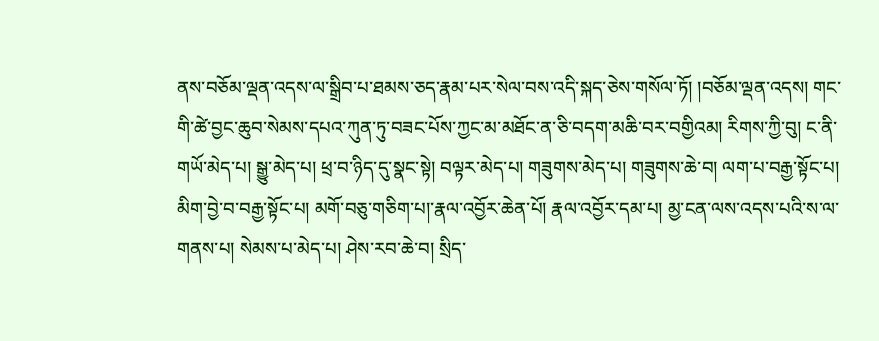ནས་བཅོམ་ལྡན་འདས་ལ་སྒྲིབ་པ་ཐམས་ཅད་རྣམ་པར་སེལ་བས་འདི་སྐད་ཅེས་གསོལ་ཏོ། །བཅོམ་ལྡན་འདས། གང་གི་ཚེ་བྱང་ཆུབ་སེམས་དཔའ་ཀུན་ཏུ་བཟང་པོས་ཀྱང་མ་མཐོང་ན་ཅི་བདག་མཆི་བར་བགྱིའམ། རིགས་ཀྱི་བུ། ང་ནི་གཡོ་མེད་པ། སྒྱུ་མེད་པ། ཕྲ་བ་ཉིད་དུ་སྣང་སྟེ། བལྟར་མེད་པ། གཟུགས་མེད་པ། གཟུགས་ཆེ་བ། ལག་པ་བརྒྱ་སྟོང་པ། མིག་བྱེ་བ་བརྒྱ་སྟོང་པ། མགོ་བཅུ་གཅིག་པ།་རྣལ་འབྱོར་ཆེན་པོ། རྣལ་འབྱོར་དམ་པ། མྱ་ངན་ལས་འདས་པའི་ས་ལ་གནས་པ། སེམས་པ་མེད་པ། ཤེས་རབ་ཆེ་བ། སྲིད་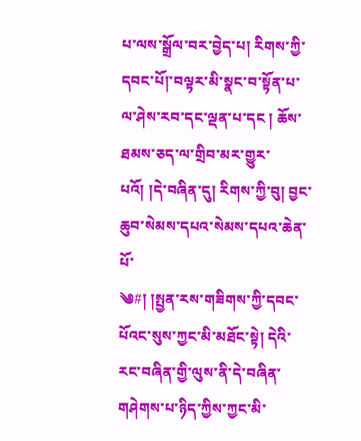པ་ལས་སྒྲོལ་བར་བྱེད་པ། རིགས་ཀྱི་དབང་པོ།་བལྟར་མི་སྣང་བ་སྟོན་པ་ལ་ཤེས་རབ་དང་ལྡན་པ་དང ། ཆོས་ཐམས་ཅད་ལ་གྲིབ་མར་གྱུར་པའོ། །དེ་བཞིན་དུ། རིགས་ཀྱི་བུ། བྱང་ཆུབ་སེམས་དཔའ་སེམས་དཔའ་ཆེན་པོ་
༄#། །སྤྱན་རས་གཟིགས་ཀྱི་དབང་པོའང་སུས་ཀྱང་མི་མཐོང་སྟེ། དེའི་རང་བཞིན་གྱི་ལུས་ནི་དེ་བཞིན་གཤེགས་པ་ཉིད་ཀྱིས་ཀྱང་མི་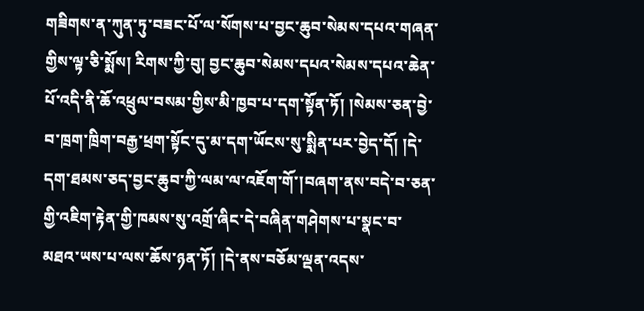གཟིགས་ན་ཀུན་ཏུ་བཟང་པོ་ལ་སོགས་པ་བྱང་ཆུབ་སེམས་དཔའ་གཞན་གྱིས་ལྟ་ཅི་སྨོས། རིགས་ཀྱི་བུ། བྱང་ཆུབ་སེམས་དཔའ་སེམས་དཔའ་ཆེན་པོ་འདི་ནི་ཆོ་འཕྲུལ་བསམ་གྱིས་མི་ཁྱབ་པ་དག་སྟོན་ཏོ། །སེམས་ཅན་བྱེ་བ་ཁྲག་ཁྲིག་བརྒྱ་ཕྲག་སྟོང་དུ་མ་དག་ཡོངས་སུ་སྨིན་པར་བྱེད་དོ། །དེ་དག་ཐམས་ཅད་བྱང་ཆུབ་ཀྱི་ལམ་ལ་འཇོག་གོ་།བཞག་ནས་བདེ་བ་ཅན་གྱི་འཇིག་རྟེན་གྱི་ཁམས་སུ་འགྲོ་ཞིང་དེ་བཞིན་གཤེགས་པ་སྣང་བ་མཐའ་ཡས་པ་ལས་ཆོས་ཉན་ཏོ། །དེ་ནས་བཅོམ་ལྡན་འདས་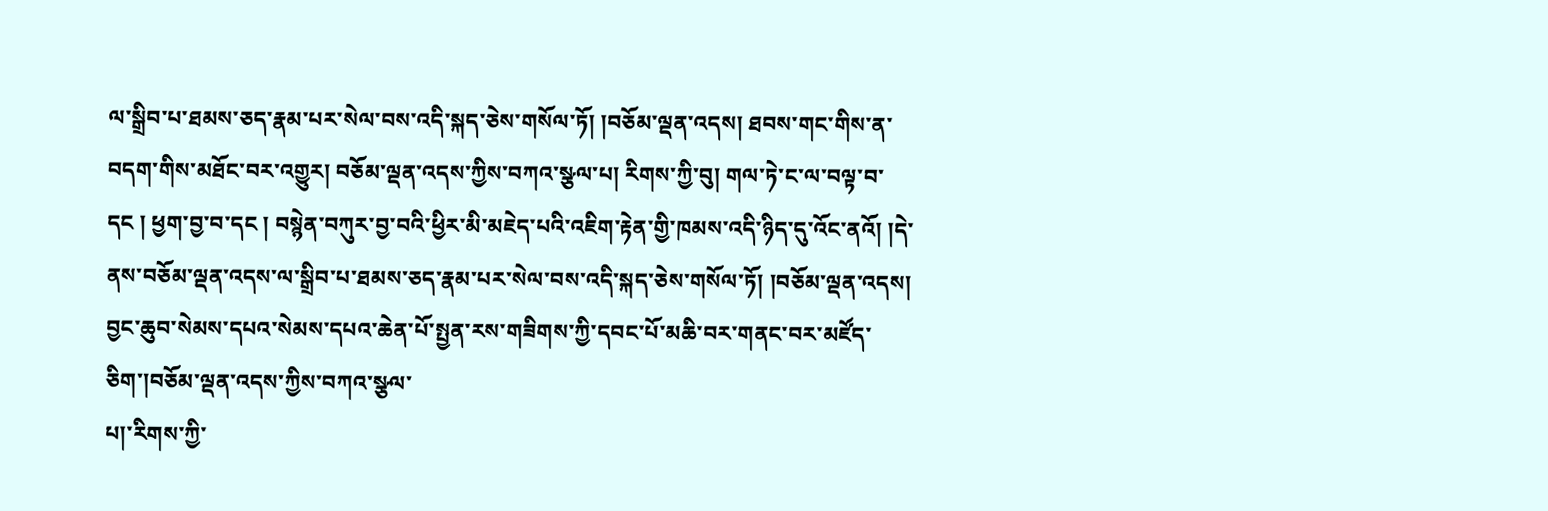ལ་སྒྲིབ་པ་ཐམས་ཅད་རྣམ་པར་སེལ་བས་འདི་སྐད་ཅེས་གསོལ་ཏོ། །བཅོམ་ལྡན་འདས། ཐབས་གང་གིས་ན་བདག་གིས་མཐོང་བར་འགྱུར། བཅོམ་ལྡན་འདས་ཀྱིས་བཀའ་སྩལ་པ། རིགས་ཀྱི་བུ། གལ་ཏེ་ང་ལ་བལྟ་བ་དང ། ཕྱག་བྱ་བ་དང ། བསྙེན་བཀུར་བྱ་བའི་ཕྱིར་མི་མཇེད་པའི་འཇིག་རྟེན་གྱི་ཁམས་འདི་ཉིད་དུ་འོང་ནའོ། །དེ་ནས་བཅོམ་ལྡན་འདས་ལ་སྒྲིབ་པ་ཐམས་ཅད་རྣམ་པར་སེལ་བས་འདི་སྐད་ཅེས་གསོལ་ཏོ། །བཅོམ་ལྡན་འདས། བྱང་ཆུབ་སེམས་དཔའ་སེམས་དཔའ་ཆེན་པོ་སྤྱན་རས་གཟིགས་ཀྱི་དབང་པོ་མཆི་བར་གནང་བར་མཛོད་ཅིག་།བཅོམ་ལྡན་འདས་ཀྱིས་བཀའ་སྩལ་
པ།་རིགས་ཀྱི་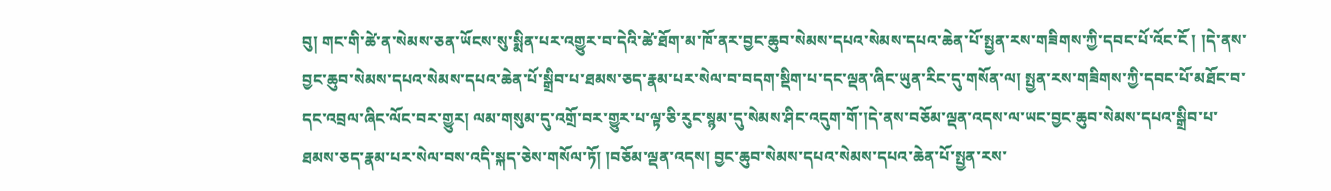བུ། གང་གི་ཚེ་ན་སེམས་ཅན་ཡོངས་སུ་སྨིན་པར་འགྱུར་བ་དེའི་ཚེ་ཐོག་མ་ཁོ་ནར་བྱང་ཆུབ་སེམས་དཔའ་སེམས་དཔའ་ཆེན་པོ་སྤྱན་རས་གཟིགས་ཀྱི་དབང་པོ་འོང་ངོ ། །དེ་ནས་བྱང་ཆུབ་སེམས་དཔའ་སེམས་དཔའ་ཆེན་པོ་སྒྲིབ་པ་ཐམས་ཅད་རྣམ་པར་སེལ་བ་བདག་སྡིག་པ་དང་ལྡན་ཞིང་ཡུན་རིང་དུ་གསོན་ལ། སྤྱན་རས་གཟིགས་ཀྱི་དབང་པོ་མཐོང་བ་དང་འབྲལ་ཞིང་ལོང་བར་གྱུར། ལམ་གསུམ་དུ་འགྲོ་བར་གྱུར་པ་ལྟ་ཅི་རུང་སྙམ་དུ་སེམས་ཤིང་འདུག་གོ་།དེ་ནས་བཅོམ་ལྡན་འདས་ལ་ཡང་བྱང་ཆུབ་སེམས་དཔའ་སྒྲིབ་པ་ཐམས་ཅད་རྣམ་པར་སེལ་བས་འདི་སྐད་ཅེས་གསོལ་ཏོ། །བཅོམ་ལྡན་འདས། བྱང་ཆུབ་སེམས་དཔའ་སེམས་དཔའ་ཆེན་པོ་སྤྱན་རས་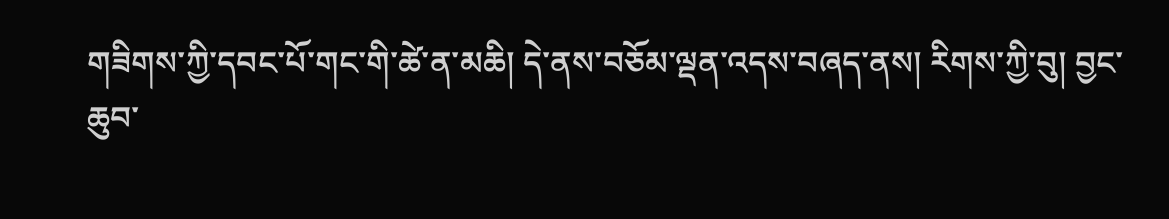གཟིགས་ཀྱི་དབང་པོ་གང་གི་ཚེ་ན་མཆི། དེ་ནས་བཅོམ་ལྡན་འདས་བཞད་ནས། རིགས་ཀྱི་བུ། བྱང་ཆུབ་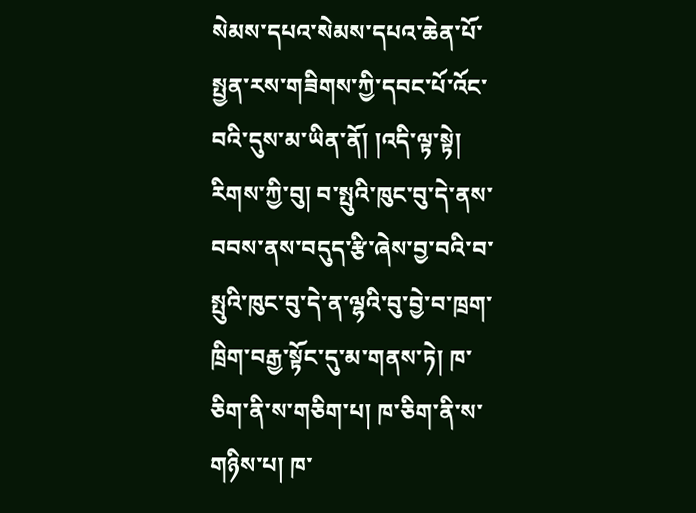སེམས་དཔའ་སེམས་དཔའ་ཆེན་པོ་སྤྱན་རས་གཟིགས་ཀྱི་དབང་པོ་འོང་བའི་དུས་མ་ཡིན་ནོ། །འདི་ལྟ་སྟེ། རིགས་ཀྱི་བུ། བ་སྤུའི་ཁུང་བུ་དེ་ནས་བབས་ནས་བདུད་རྩི་ཞེས་བྱ་བའི་བ་སྤུའི་ཁུང་བུ་དེ་ན་ལྷའི་བུ་བྱེ་བ་ཁྲག་ཁྲིག་བརྒྱ་སྟོང་དུ་མ་གནས་ཏེ། ཁ་ཅིག་ནི་ས་གཅིག་པ། ཁ་ཅིག་ནི་ས་གཉིས་པ། ཁ་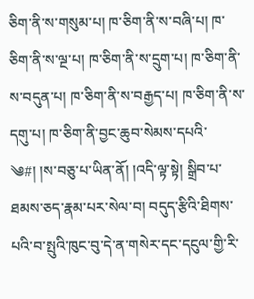ཅིག་ནི་ས་གསུམ་པ། ཁ་ཅིག་ནི་ས་བཞི་པ། ཁ་ཅིག་ནི་ས་ལྔ་པ། ཁ་ཅིག་ནི་ས་དྲུག་པ། ཁ་ཅིག་ནི་ས་བདུན་པ། ཁ་ཅིག་ནི་ས་བརྒྱད་པ། ཁ་ཅིག་ནི་ས་དགུ་པ། ཁ་ཅིག་ནི་བྱང་ཆུབ་སེམས་དཔའི་
༄#། །ས་བཅུ་པ་ཡིན་ནོ། །འདི་ལྟ་སྟེ། སྒྲིབ་པ་ཐམས་ཅད་རྣམ་པར་སེལ་བ། བདུད་རྩིའི་ཐིགས་པའི་བ་སྤུའི་ཁུང་བུ་དེ་ན་གསེར་དང་དངུལ་གྱི་རི་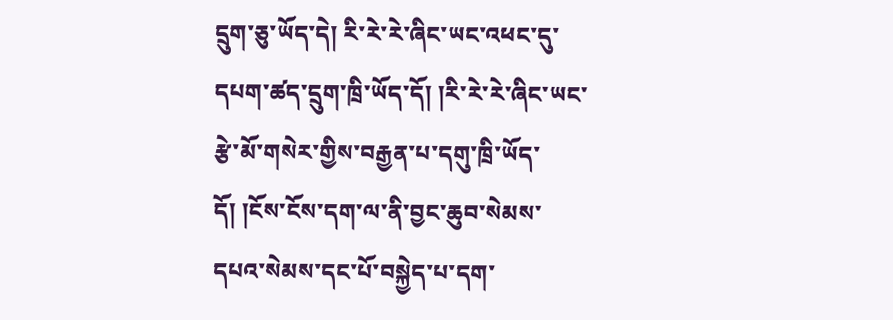དྲུག་ཅུ་ཡོད་དེ། རི་རེ་རེ་ཞིང་ཡང་འཕང་དུ་དཔག་ཚད་དྲུག་ཁྲི་ཡོད་དོ། །རི་རེ་རེ་ཞིང་ཡང་རྩེ་མོ་གསེར་གྱིས་བརྒྱན་པ་དགུ་ཁྲི་ཡོད་དོ། །ངོས་ངོས་དག་ལ་ནི་བྱང་ཆུབ་སེམས་དཔའ་སེམས་དང་པོ་བསྐྱེད་པ་དག་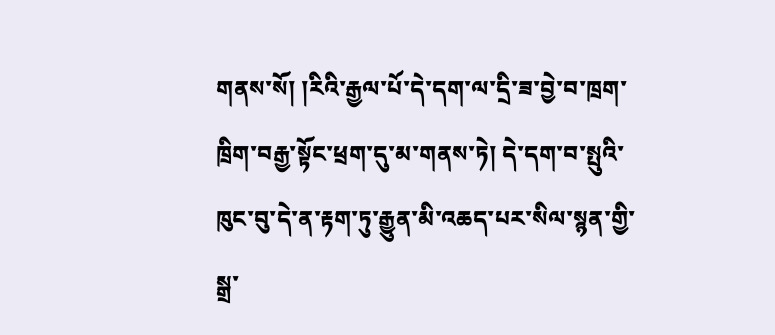གནས་སོ། །རིའི་རྒྱལ་པོ་དེ་དག་ལ་དྲི་ཟ་བྱེ་བ་ཁྲག་ཁྲིག་བརྒྱ་སྟོང་ཕྲག་དུ་མ་གནས་ཏེ། དེ་དག་བ་སྤུའི་ཁུང་བུ་དེ་ན་རྟག་ཏུ་རྒྱུན་མི་འཆད་པར་སིལ་སྙན་གྱི་སྒྲ་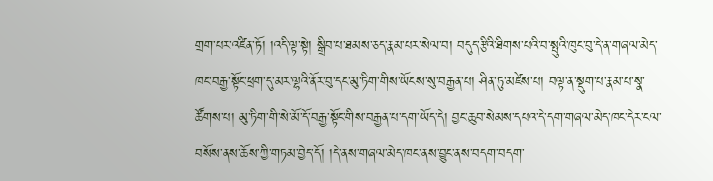གྲག་པར་འཛིན་ཏོ། །འདི་ལྟ་སྟེ། སྒྲིབ་པ་ཐམས་ཅད་རྣམ་པར་སེལ་བ། བདུད་རྩིའི་ཐིགས་པའི་བ་སྤུའི་ཁུང་བུ་དེ་ན་གཞལ་མེད་ཁང་བརྒྱ་སྟོང་ཕྲག་དུ་མར་ལྷའི་ནོར་བུ་དང་མུ་ཏིག་གིས་ཡོངས་སུ་བརྒྱན་པ། ཤིན་ཏུ་མཛེས་པ། བལྟ་ན་སྡུག་པ་རྣམ་པ་སྣ་ཚོགས་པ། མུ་ཏིག་གི་སེ་མོ་དོ་བརྒྱ་སྟོང་གིས་བརྒྱན་པ་དག་ཡོད་དེ། བྱང་ཆུབ་སེམས་དཔའ་དེ་དག་གཞལ་མེད་ཁང་དེར་ངལ་བསོས་ནས་ཆོས་ཀྱི་གཏམ་བྱེད་དོ། །དེ་ནས་གཞལ་མེད་ཁང་ནས་བྱུང་ནས་བདག་བདག་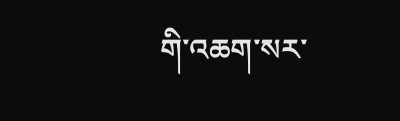གི་འཆག་སར་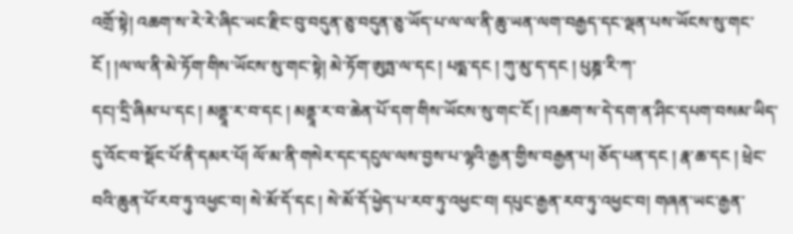འགྲོ་སྟེ། འཆག་ས་རེ་རེ་ཞིང་ཡང་རྫིང་བུ་བདུན་ཅུ་བདུན་ཅུ་ཡོད་པ་ལ་ལ་ནི་ཆུ་ཡན་ལག་བརྒྱད་དང་ལྡན་པས་ཡོངས་སུ་གང་ངོ ། །ལ་ལ་ནི་མེ་ཏོག་གིས་ཡོངས་སུ་གང་སྟེ། མེ་ཏོག་ཨུཏྤ་ལ་དང ། པདྨ་དང ། ཀུ་མུ་ད་དང ། པུཎྜ་རི་ཀ་
དང།་དྲི་ཞིམ་པ་དང ། མནྡཱ་ར་བ་དང ། མནྡཱ་ར་བ་ཆེན་པོ་དག་གིས་ཡོངས་སུ་གང་ངོ ། །འཆག་ས་དེ་དག་ན་ཤིང་དཔག་བསམ་ཡིད་དུ་འོང་བ་སྡོང་པོ་ནི་དམར་པོ། ལོ་མ་ནི་གསེར་དང་དངུལ་ལས་བྱས་པ་ལྷའི་རྒྱན་གྱིས་བརྒྱན་པ། ཅོད་པན་དང ། རྣ་ཆ་དང ། ཕྲེང་བའི་ཆུན་པོ་རབ་ཏུ་འཕྱང་བ། སེ་མོ་དོ་དང ། སེ་མོ་དོ་ཕྱེད་པ་རབ་ཏུ་འཕྱང་བ། དཔུང་རྒྱན་རབ་ཏུ་འཕྱང་བ། གཞན་ཡང་རྒྱན་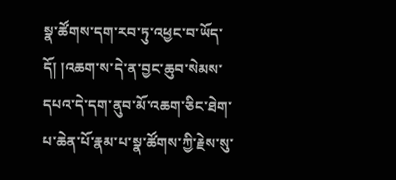སྣ་ཚོགས་དག་རབ་ཏུ་འཕྱང་བ་ཡོད་དོ། །འཆག་ས་དེ་ན་བྱང་ཆུབ་སེམས་དཔའ་དེ་དག་ནུབ་མོ་འཆག་ཅིང་ཐེག་པ་ཆེན་པོ་རྣམ་པ་སྣ་ཚོགས་ཀྱི་རྗེས་སུ་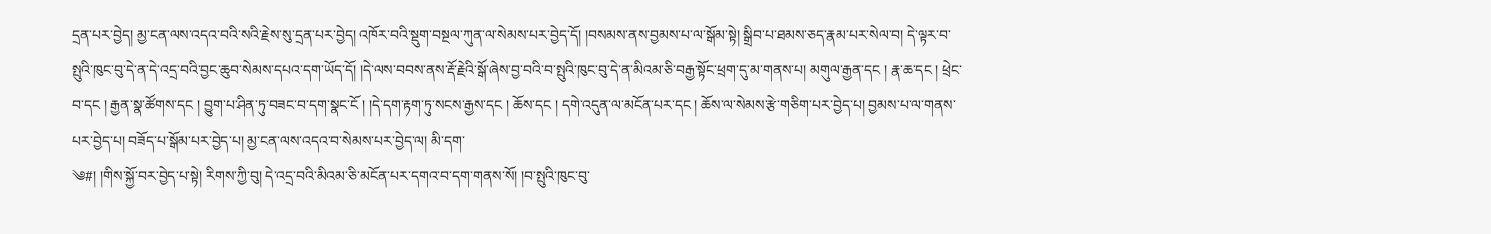དྲན་པར་བྱེད། མྱ་ངན་ལས་འདའ་བའི་སའི་རྗེས་སུ་དྲན་པར་བྱེད། འཁོར་བའི་སྡུག་བསྔལ་ཀུན་ལ་སེམས་པར་བྱེད་དོ། །བསམས་ནས་བྱམས་པ་ལ་སྒོམ་སྟེ། སྒྲིབ་པ་ཐམས་ཅད་རྣམ་པར་སེལ་བ། དེ་ལྟར་བ་སྤུའི་ཁུང་བུ་དེ་ན་དེ་འདྲ་བའི་བྱང་ཆུབ་སེམས་དཔའ་དག་ཡོད་དོ། །དེ་ལས་བབས་ནས་རྡོ་རྗེའི་སྒོ་ཞེས་བྱ་བའི་བ་སྤུའི་ཁུང་བུ་དེ་ན་མིའམ་ཅི་བརྒྱ་སྟོང་ཕྲག་དུ་མ་གནས་པ། མགུལ་རྒྱན་དང ། རྣ་ཆ་དང ། ཕྲེང་བ་དང ། རྒྱན་སྣ་ཚོགས་དང ། བྱུག་པ་ཤིན་ཏུ་བཟང་བ་དག་སྣང་ངོ ། །དེ་དག་རྟག་ཏུ་སངས་རྒྱས་དང ། ཆོས་དང ། དགེ་འདུན་ལ་མངོན་པར་དང ། ཆོས་ལ་སེམས་རྩེ་གཅིག་པར་བྱེད་པ། བྱམས་པ་ལ་གནས་པར་བྱེད་པ། བཟོད་པ་སྒོམ་པར་བྱེད་པ། མྱ་ངན་ལས་འདའ་བ་སེམས་པར་བྱེད་ལ། མི་དག་
༄#། །གིས་སྐྱོ་བར་བྱེད་པ་སྟེ། རིགས་ཀྱི་བུ། དེ་འདྲ་བའི་མིའམ་ཅི་མངོན་པར་དགའ་བ་དག་གནས་སོ། །བ་སྤུའི་ཁུང་བུ་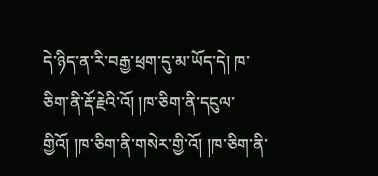དེ་ཉིད་ན་རི་བརྒྱ་ཕྲག་དུ་མ་ཡོད་དེ། ཁ་ཅིག་ནི་རྡོ་རྗེའི་འོ། །ཁ་ཅིག་ནི་དངུལ་གྱིའོ། །ཁ་ཅིག་ནི་གསེར་གྱི་འོ། །ཁ་ཅིག་ནི་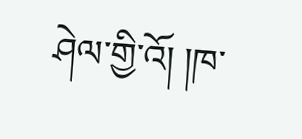ཤེལ་གྱི་འོ། །ཁ་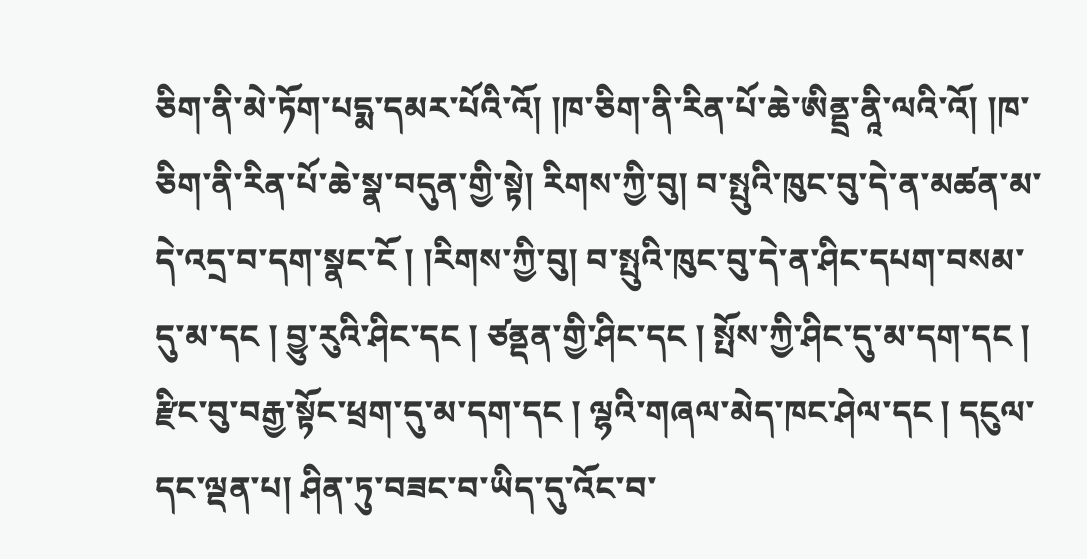ཅིག་ནི་མེ་ཏོག་པདྨ་དམར་པོའི་འོ། །ཁ་ཅིག་ནི་རིན་པོ་ཆེ་ཨིནྡྲ་ནཱི་ལའི་འོ། །ཁ་ཅིག་ནི་རིན་པོ་ཆེ་སྣ་བདུན་གྱི་སྟེ། རིགས་ཀྱི་བུ། བ་སྤུའི་ཁུང་བུ་དེ་ན་མཚན་མ་དེ་འདྲ་བ་དག་སྣང་ངོ ། །རིགས་ཀྱི་བུ། བ་སྤུའི་ཁུང་བུ་དེ་ན་ཤིང་དཔག་བསམ་དུ་མ་དང ། བྱུ་རུའི་ཤིང་དང ། ཙནྡན་གྱི་ཤིང་དང ། སྤོས་ཀྱི་ཤིང་དུ་མ་དག་དང ། རྫིང་བུ་བརྒྱ་སྟོང་ཕྲག་དུ་མ་དག་དང ། ལྷའི་གཞལ་མེད་ཁང་ཤེལ་དང ། དངུལ་དང་ལྡན་པ། ཤིན་ཏུ་བཟང་བ་ཡིད་དུ་འོང་བ་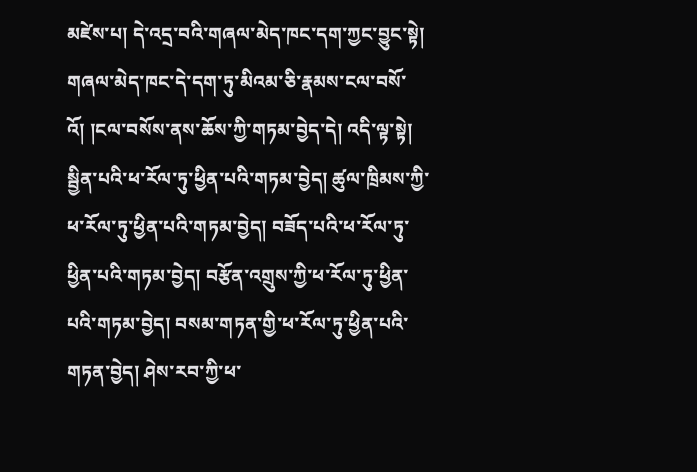མཛེས་པ། དེ་འདྲ་བའི་གཞལ་མེད་ཁང་དག་ཀྱང་བྱུང་སྟེ། གཞལ་མེད་ཁང་དེ་དག་ཏུ་མིའམ་ཅི་རྣམས་ངལ་བསོ་འོ། །ངལ་བསོས་ནས་ཆོས་ཀྱི་གཏམ་བྱེད་དེ། འདི་ལྟ་སྟེ། སྦྱིན་པའི་ཕ་རོལ་ཏུ་ཕྱིན་པའི་གཏམ་བྱེད། ཚུལ་ཁྲིམས་ཀྱི་ཕ་རོལ་ཏུ་ཕྱིན་པའི་གཏམ་བྱེད། བཟོད་པའི་ཕ་རོལ་ཏུ་ཕྱིན་པའི་གཏམ་བྱེད། བརྩོན་འགྲུས་ཀྱི་ཕ་རོལ་ཏུ་ཕྱིན་པའི་གཏམ་བྱེད། བསམ་གཏན་གྱི་ཕ་རོལ་ཏུ་ཕྱིན་པའི་གཏན་བྱེད། ཤེས་རབ་ཀྱི་ཕ་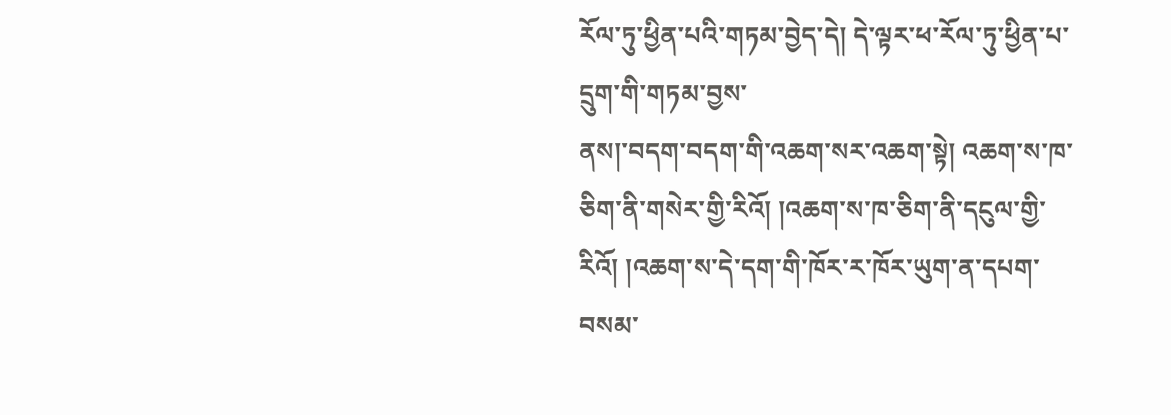རོལ་ཏུ་ཕྱིན་པའི་གཏམ་བྱེད་དེ། དེ་ལྟར་ཕ་རོལ་ཏུ་ཕྱིན་པ་དྲུག་གི་གཏམ་བྱས་
ནས།་བདག་བདག་གི་འཆག་སར་འཆག་སྟེ། འཆག་ས་ཁ་ཅིག་ནི་གསེར་གྱི་རིའོ། །འཆག་ས་ཁ་ཅིག་ནི་དངུལ་གྱི་རིའོ། །འཆག་ས་དེ་དག་གི་ཁོར་ར་ཁོར་ཡུག་ན་དཔག་བསམ་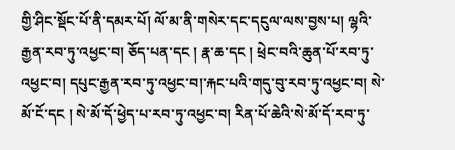གྱི་ཤིང་སྡོང་པོ་ནི་དམར་པོ། ལོ་མ་ནི་གསེར་དང་དངུལ་ལས་བྱས་པ། ལྷའི་རྒྱན་རབ་ཏུ་འཕྱང་བ། ཅོད་པན་དང ། རྣ་ཆ་དང ། ཕྲེང་བའི་ཆུན་པོ་རབ་ཏུ་འཕྱང་བ། དཔུང་རྒྱན་རབ་ཏུ་འཕྱང་བ།་རྐང་པའི་གདུ་བུ་རབ་ཏུ་འཕྱང་བ། སེ་མོ་ངོ་དང ། སེ་མོ་དོ་ཕྱེད་པ་རབ་ཏུ་འཕྱང་བ། རིན་པོ་ཆེའི་སེ་མོ་དོ་རབ་ཏུ་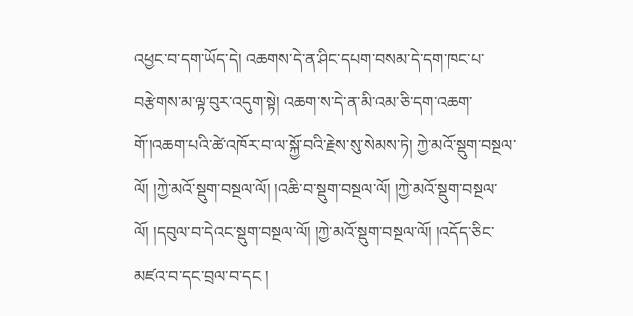འཕྱང་བ་དག་ཡོད་དེ། འཆགས་དེ་ན་ཤིང་དཔག་བསམ་དེ་དག་ཁང་པ་བརྩེགས་མ་ལྟ་བུར་འདུག་སྟེ། འཆག་ས་དེ་ན་མི་འམ་ཅི་དག་འཆག་གོ་།འཆག་པའི་ཚེ་འཁོར་བ་ལ་སྐྱོ་བའི་རྗེས་སུ་སེམས་ཏེ། ཀྱེ་མའོ་སྡུག་བསྔལ་ལོ། །ཀྱེ་མའོ་སྡུག་བསྔལ་ལོ། །འཆི་བ་སྡུག་བསྔལ་ལོ། །ཀྱེ་མའོ་སྡུག་བསྔལ་ལོ། །དབུལ་བ་དེའང་སྡུག་བསྔལ་ལོ། །ཀྱེ་མའོ་སྡུག་བསྔལ་ལོ། །འདོད་ཅིང་མཛའ་བ་དང་བྲལ་བ་དང །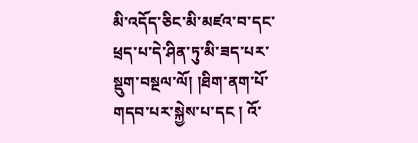མི་འདོད་ཅིང་མི་མཛའ་བ་དང་ཕྲད་པ་དེ་ཤིན་ཏུ་མི་ཟད་པར་སྡུག་བསྔལ་ལོ། །ཐིག་ནག་པོ་གདབ་པར་སྐྱེས་པ་དང ། འོ་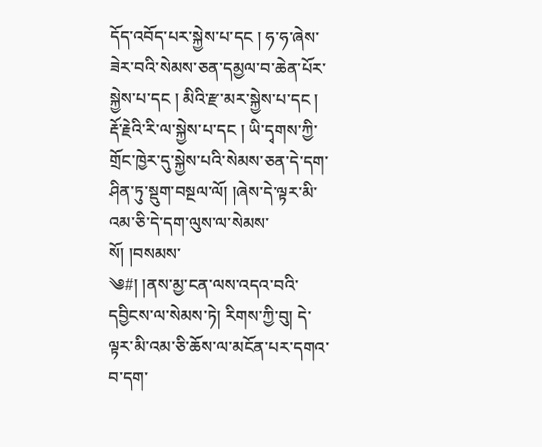དོད་འབོད་པར་སྐྱེས་པ་དང ། ཧ་ཧ་ཞེས་ཟེར་བའི་སེམས་ཅན་དམྱལ་བ་ཆེན་པོར་སྐྱེས་པ་དང ། མིའི་རྫ་མར་སྐྱེས་པ་དང ། རྡོ་རྗེའི་རི་ལ་སྐྱེས་པ་དང ། ཡི་དྭགས་ཀྱི་གྲོང་ཁྱེར་དུ་སྐྱེས་པའི་སེམས་ཅན་དེ་དག་ཤིན་ཏུ་སྡུག་བསྔལ་ལོ། །ཞེས་དེ་ལྟར་མི་འམ་ཅི་དེ་དག་ལུས་ལ་སེམས་སོ། །བསམས་
༄#། །ནས་མྱ་ངན་ལས་འདའ་བའི་དབྱིངས་ལ་སེམས་ཏེ། རིགས་ཀྱི་བུ། དེ་ལྟར་མི་འམ་ཅི་ཆོས་ལ་མངོན་པར་དགའ་བ་དག་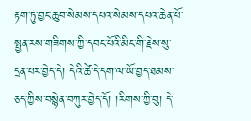རྟག་ཏུ་བྱང་ཆུབ་སེམས་དཔའ་སེམས་དཔའ་ཆེན་པོ་སྤྱན་རས་གཟིགས་ཀྱི་དབང་པོའི་མིང་གི་རྗེས་སུ་དྲན་པར་བྱེད་དེ། དེའི་ཚེ་དེ་དག་ལ་ཡོ་བྱད་ཐམས་ཅད་ཀྱིས་བསྙེན་བཀུར་བྱེད་དོ། །རིགས་ཀྱི་བུ། དེ་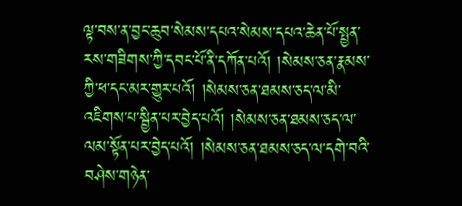ལྟ་བས་ན་བྱང་ཆུབ་སེམས་དཔའ་སེམས་དཔའ་ཆེན་པོ་སྤྱན་རས་གཟིགས་ཀྱི་དབང་པོ་ནི་དཀོན་པའོ། །སེམས་ཅན་རྣམས་ཀྱི་ཕ་དང་མར་གྱུར་པའོ། །སེམས་ཅན་ཐམས་ཅད་ལ་མི་འཇིགས་པ་སྦྱིན་པར་བྱེད་པའོ། །སེམས་ཅན་ཐམས་ཅད་ལ་ལམ་སྟོན་པར་བྱེད་པའོ། །སེམས་ཅན་ཐམས་ཅད་ལ་དགེ་བའི་བཤེས་གཉེན་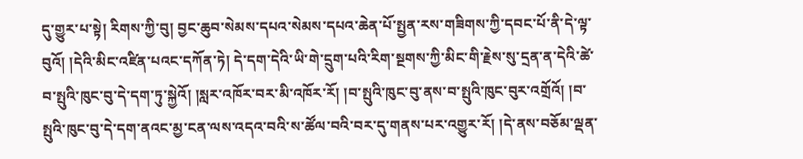དུ་གྱུར་པ་སྟེ། རིགས་ཀྱི་བུ། བྱང་ཆུབ་སེམས་དཔའ་སེམས་དཔའ་ཆེན་པོ་སྤྱན་རས་གཟིགས་ཀྱི་དབང་པོ་ནི་དེ་ལྟ་བུའོ། །དེའི་མིང་འཛིན་པའང་དཀོན་ཏེ། དེ་དག་དེའི་ཡི་གེ་དྲུག་པའི་རིག་སྔགས་ཀྱི་མིང་གི་རྗེས་སུ་དྲན་ན་དེའི་ཚེ་བ་སྤུའི་ཁུང་བུ་དེ་དག་ཏུ་སྐྱེའོ། །སླར་འཁོར་བར་མི་འཁོར་རོ། །བ་སྤུའི་ཁུང་བུ་ནས་བ་སྤུའི་ཁུང་བུར་འགྲོའོ། །བ་སྤུའི་ཁུང་བུ་དེ་དག་ནའང་མྱ་ངན་ལས་འདའ་བའི་ས་ཚོལ་བའི་བར་དུ་གནས་པར་འགྱུར་རོ། །དེ་ནས་བཅོམ་ལྡན་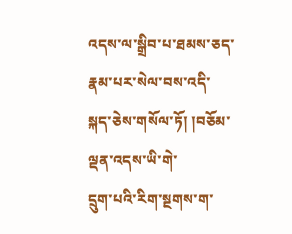འདས་ལ་སྒྲིབ་པ་ཐམས་ཅད་རྣམ་པར་སེལ་བས་འདི་སྐད་ཅེས་གསོལ་ཏོ། །བཅོམ་ལྡན་འདས་ཡི་གེ་
དྲུག་པའི་རིག་སྔགས་ག་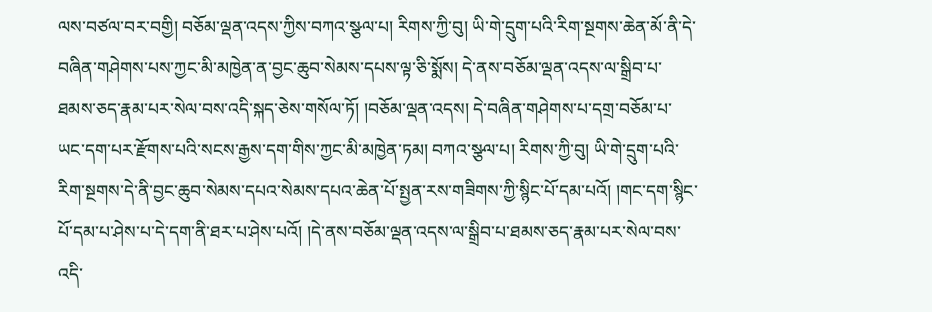ལས་བཙལ་བར་བགྱི། བཅོམ་ལྡན་འདས་ཀྱིས་བཀའ་སྩལ་པ། རིགས་ཀྱི་བུ། ཡི་གེ་དྲུག་པའི་རིག་སྔགས་ཆེན་མོ་ནི་དེ་བཞིན་གཤེགས་པས་ཀྱང་མི་མཁྱེན་ན་བྱང་ཆུབ་སེམས་དཔས་ལྟ་ཅི་སྨོས། དེ་ནས་བཅོམ་ལྡན་འདས་ལ་སྒྲིབ་པ་ཐམས་ཅད་རྣམ་པར་སེལ་བས་འདི་སྐད་ཅེས་གསོལ་ཏོ། །བཅོམ་ལྡན་འདས། དེ་བཞིན་གཤེགས་པ་དགྲ་བཅོམ་པ་ཡང་དག་པར་རྫོགས་པའི་སངས་རྒྱས་དག་གིས་ཀྱང་མི་མཁྱེན་ཏམ། བཀའ་སྩལ་པ། རིགས་ཀྱི་བུ། ཡི་གེ་དྲུག་པའི་རིག་སྔགས་དེ་ནི་བྱང་ཆུབ་སེམས་དཔའ་སེམས་དཔའ་ཆེན་པོ་སྤྱན་རས་གཟིགས་ཀྱི་སྙིང་པོ་དམ་པའོ། །གང་དག་སྙིང་པོ་དམ་པ་ཤེས་པ་དེ་དག་ནི་ཐར་པ་ཤེས་པའོ། །དེ་ནས་བཅོམ་ལྡན་འདས་ལ་སྒྲིབ་པ་ཐམས་ཅད་རྣམ་པར་སེལ་བས་འདི་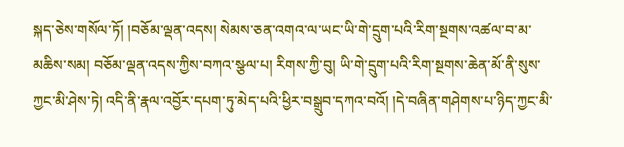སྐད་ཅེས་གསོལ་ཏོ། །བཅོམ་ལྡན་འདས། སེམས་ཅན་འགའ་ལ་ཡང་ཡི་གེ་དྲུག་པའི་རིག་སྔགས་འཚལ་བ་མ་མཆིས་སམ། བཅོམ་ལྡན་འདས་ཀྱིས་བཀའ་སྩལ་པ། རིགས་ཀྱི་བུ། ཡི་གེ་དྲུག་པའི་རིག་སྔགས་ཆེན་མོ་ནི་སུས་ཀྱང་མི་ཤེས་ཏེ། འདི་ནི་རྣལ་འབྱོར་དཔག་ཏུ་མེད་པའི་ཕྱིར་བསྒྲུབ་དཀའ་བའོ། །དེ་བཞིན་གཤེགས་པ་ཉིད་ཀྱང་མི་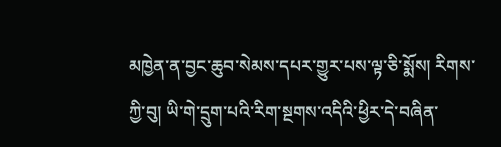མཁྱེན་ན་བྱང་ཆུབ་སེམས་དཔར་གྱུར་པས་ལྟ་ཅི་སྨོས། རིགས་ཀྱི་བུ། ཡི་གེ་དྲུག་པའི་རིག་སྔགས་འདིའི་ཕྱིར་དེ་བཞིན་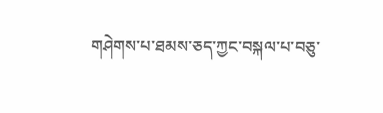གཤེགས་པ་ཐམས་ཅད་ཀྱང་བསྐལ་པ་བཅུ་